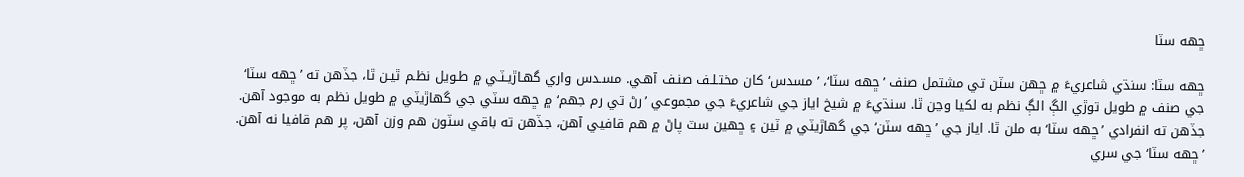ڇهه سٽا

ڇهه سٽا: سنڌي شاعريءَ ۾ ڇهن سٽن تي مشتمل صنف ’ڇهه سٽا‘، ’مسدس‘ کان مختـلـف صنـف آهـي. مسـدس واري گهـاڙيـٽـي ۾ طـويل نظـم ٿيـن ٿا، جڏهن ته ’ڇهه سٽا‘ جي صنف ۾ طويل توڙي الڳ الڳ نظم به لکيا وڃن ٿا. سنڌيءَ ۾ شيخ اياز جي شاعريءَ جي مجموعي ’رڻ تي رم جهم‘ ۾ ڇهه سٽي جي گهاڙيٽي ۾ طويل نظم به موجود آهن. جڏهن ته انفرادي ’ڇهه سٽا‘ به ملن ٿا. اياز جي ’ڇهه سٽن‘ جي گهاڙيٽي ۾ ٽين ۽ ڇهين سٽ پاڻ ۾ هم قافيي آهن، جڏهن ته باقي سٽون هم وزن آهن، پر هم قافيا نه آهن. ’ڇهه سٽا‘ جي سري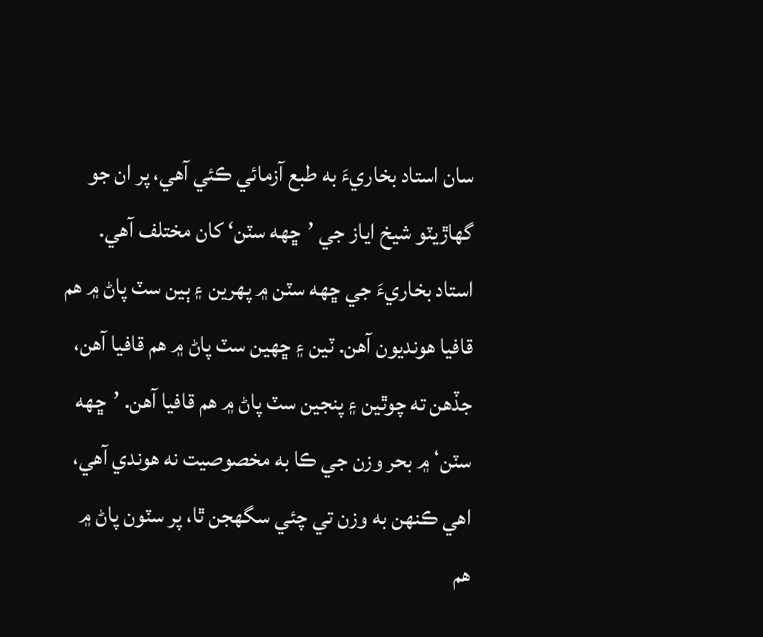سان استاد بخاريءَ به طبع آزمائي ڪئي آهي، پر ان جو گهاڙيٽو شيخ اياز جي ’ڇهه سٽن‘ کان مختلف آهي. استاد بخاريءَ جي ڇهه سٽن ۾ پهرين ۽ ٻين سٽ پاڻ ۾ هم قافيا هونديون آهن. ٽين ۽ ڇهين سٽ پاڻ ۾ هم قافيا آهن، جڏهن ته چوٿين ۽ پنجين سٽ پاڻ ۾ هم قافيا آهن. ’ڇهه سٽن‘ ۾ بحر وزن جي ڪا به مخصوصيت نه هوندي آهي، اهي ڪنهن به وزن تي چئي سگهجن ٿا، پر سٽون پاڻ ۾ هم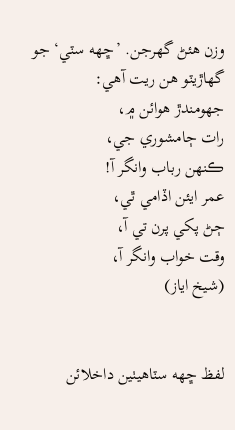وزن هئڻ گهرجن. ’ڇهه سٽي‘ جو گهاڙيٽو هن ريت آهي:
جهومندڙ هوائن ۾،
رات ڄامشوري جي،
ڪنهن رباب وانگر آ!
عمر ايئن اڏامي ٿي،
ڄڻ پکي پرن تي آ،
وقت خواب وانگر آ،
(شيخ اياز)


لفظ ڇهه سٽاھيٺين داخلائن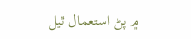۾ پڻ استعمال ٿيل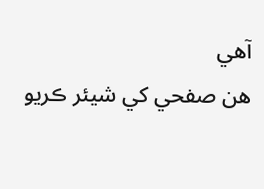آھي
هن صفحي کي شيئر ڪريو